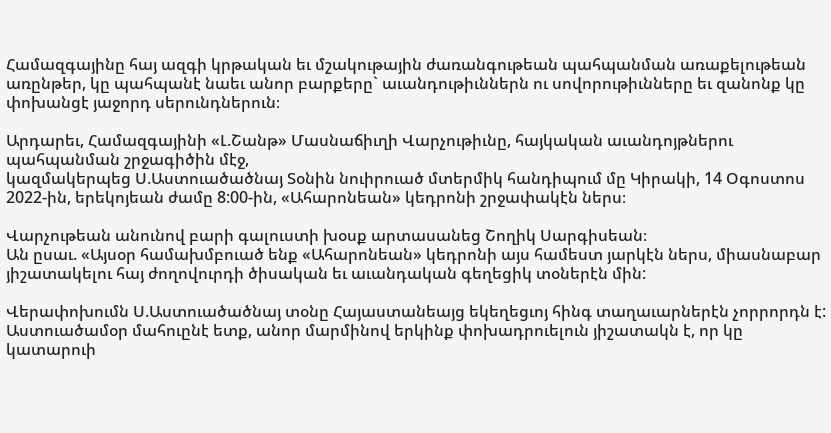Համազգայինը հայ ազգի կրթական եւ մշակութային ժառանգութեան պահպանման առաքելութեան առընթեր, կը պահպանէ նաեւ անոր բարքերը` աւանդութիւններն ու սովորութիւնները եւ զանոնք կը փոխանցէ յաջորդ սերունդներուն։

Արդարեւ, Համազգայինի «Լ.Շանթ» Մասնաճիւղի Վարչութիւնը, հայկական աւանդոյթներու պահպանման շրջագիծին մէջ,
կազմակերպեց Ս.Աստուածածնայ Տօնին նուիրուած մտերմիկ հանդիպում մը Կիրակի, 14 Օգոստոս 2022-ին, երեկոյեան ժամը 8:00-ին, «Ահարոնեան» կեդրոնի շրջափակէն ներս։

Վարչութեան անունով բարի գալուստի խօսք արտասանեց Շողիկ Սարգիսեան։
Ան ըսաւ. «Այսօր համախմբուած ենք «Ահարոնեան» կեդրոնի այս համեստ յարկէն ներս, միասնաբար յիշատակելու հայ ժողովուրդի ծիսական եւ աւանդական գեղեցիկ տօներէն մին:

Վերափոխումն Ս.Աստուածածնայ տօնը Հայաստանեայց եկեղեցւոյ հինգ տաղաւարներէն չորրորդն է: Աստուածամօր մահուընէ ետք, անոր մարմինով երկինք փոխադրուելուն յիշատակն է, որ կը կատարուի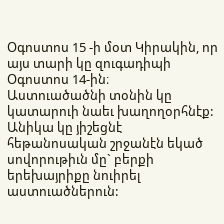Օգոստոս 15 -ի մօտ Կիրակին, որ այս տարի կը զուգադիպի Օգոստոս 14-ին։
Աստուածածնի տօնին կը կատարուի նաեւ խաղողօրհնէք: Անիկա կը յիշեցնէ հեթանոսական շրջանէն եկած սովորութիւն մը` բերքի երեխայրիքը նուիրել աստուածներուն: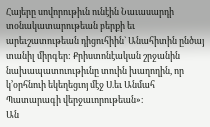Հայերը սովորութիւն ունէին Նաւասարդի տօնակատարութեան բերքի եւ արեւշատութեան դիցուհիին` Անահիտին ընծայ տանիլ միրգեր: Քրիստոնէական շրջանին նախապատուութիւնը տուին խաղողին, որ կ’օրհնուի եկեղեցւոյ մէջ Ս.եւ Անմահ Պատարագի վերջաւորութեան»։
Ան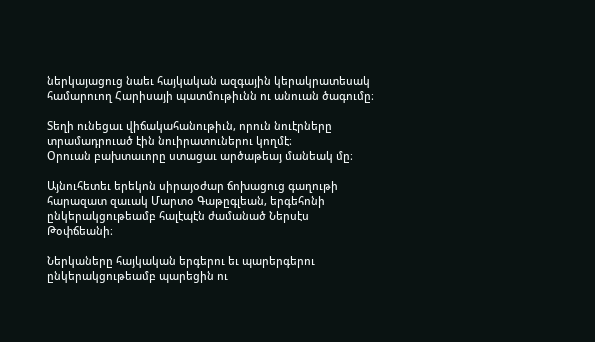ներկայացուց նաեւ հայկական ազգային կերակրատեսակ համարուող Հարիսայի պատմութիւնն ու անուան ծագումը։

Տեղի ունեցաւ վիճակահանութիւն, որուն նուէրները տրամադրուած էին նուիրատուներու կողմէ։
Օրուան բախտաւորը ստացաւ արծաթեայ մանեակ մը։

Այնուհետեւ երեկոն սիրայօժար ճոխացուց գաղութի հարազատ զաւակ Մարտօ Գաթըգլեան, երգեհոնի ընկերակցութեամբ հալէպէն ժամանած Ներսէս Թօփճեանի։

Ներկաները հայկական երգերու եւ պարերգերու ընկերակցութեամբ պարեցին ու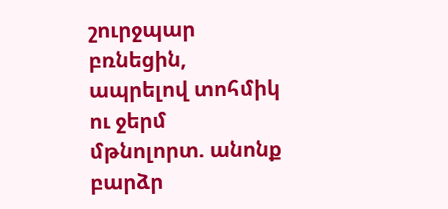շուրջպար բռնեցին, ապրելով տոհմիկ ու ջերմ մթնոլորտ. անոնք բարձր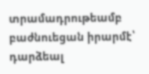տրամադրութեամբ բաժնուեցան իրարմէ՝ դարձեալ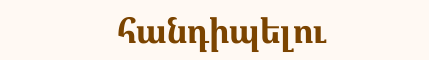հանդիպելու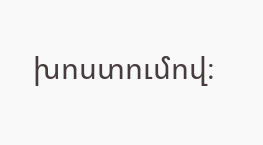խոստումով։